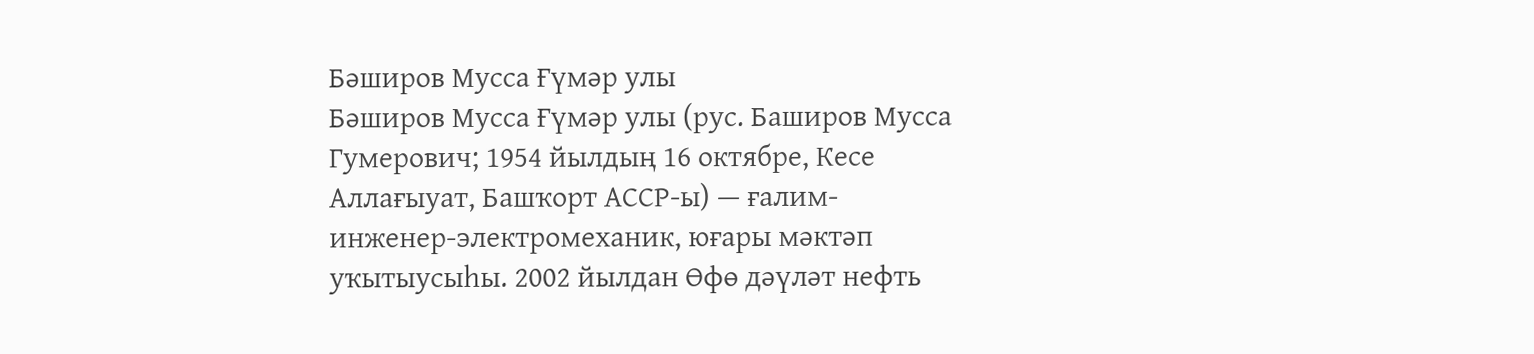Бәширов Мусса Ғүмәр улы
Бәширов Мусса Ғүмәр улы (рус. Баширов Мусса Гумерович; 1954 йылдың 16 октябре, Кесе Аллағыуат, Башҡорт АССР-ы) — ғалим-инженер-электромеханик, юғары мәктәп уҡытыусыһы. 2002 йылдан Өфө дәүләт нефть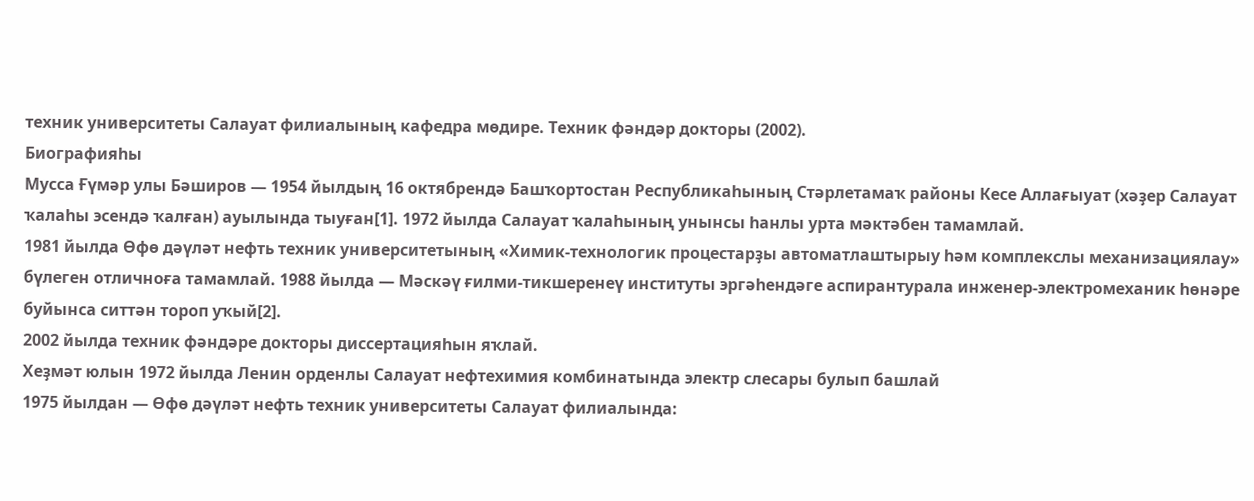техник университеты Салауат филиалының кафедра мөдире. Техник фәндәр докторы (2002).
Биографияһы
Мусса Ғүмәр улы Бәширов — 1954 йылдың 16 октябрендә Башҡортостан Республикаһының Стәрлетамаҡ районы Кесе Аллағыуат (хәҙер Салауат ҡалаһы эсендә ҡалған) ауылында тыуған[1]. 1972 йылда Салауат ҡалаһының унынсы һанлы урта мәктәбен тамамлай.
1981 йылда Өфө дәүләт нефть техник университетының «Химик-технологик процестарҙы автоматлаштырыу һәм комплекслы механизациялау» бүлеген отличноға тамамлай. 1988 йылда — Мәскәү ғилми-тикшеренеү институты эргәһендәге аспирантурала инженер-электромеханик һөнәре буйынса ситтән тороп уҡый[2].
2002 йылда техник фәндәре докторы диссертацияһын яҡлай.
Хеҙмәт юлын 1972 йылда Ленин орденлы Салауат нефтехимия комбинатында электр слесары булып башлай
1975 йылдан — Өфө дәүләт нефть техник университеты Салауат филиалында: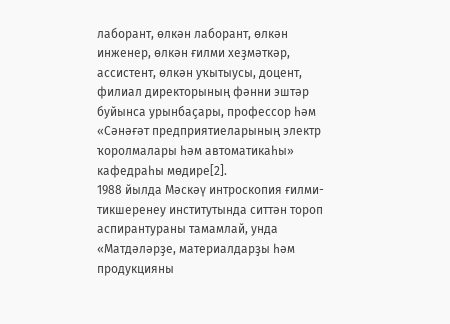лаборант, өлкән лаборант, өлкән инженер, өлкән ғилми хеҙмәткәр, ассистент, өлкән уҡытыусы, доцент, филиал директорының фәнни эштәр буйынса урынбаҫары, профессор һәм «Сәнәғәт предприятиеларының электр ҡоролмалары һәм автоматикаһы» кафедраһы мөдире[2].
1988 йылда Мәскәү интроскопия ғилми-тикшеренеу институтында ситтән тороп аспирантураны тамамлай, унда «Матдәләрҙе, материалдарҙы һәм продукцияны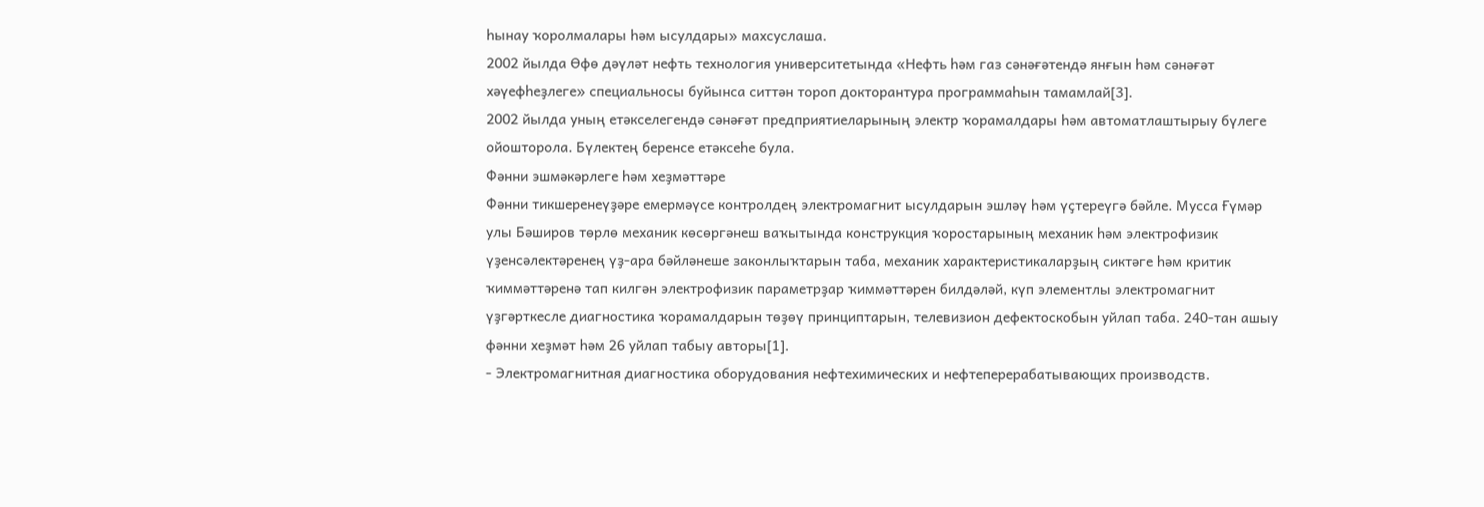һынау ҡоролмалары һәм ысулдары» махсуслаша.
2002 йылда Өфө дәүләт нефть технология университетында «Нефть һәм газ сәнәғәтендә янғын һәм сәнәғәт хәүефһеҙлеге» специальносы буйынса ситтән тороп докторантура программаһын тамамлай[3].
2002 йылда уның етәкселегендә сәнәғәт предприятиеларының электр ҡорамалдары һәм автоматлаштырыу бүлеге ойошторола. Бүлектең беренсе етәксеһе була.
Фәнни эшмәкәрлеге һәм хеҙмәттәре
Фәнни тикшеренеүҙәре емермәүсе контролдең электромагнит ысулдарын эшләү һәм үҫтереүгә бәйле. Мусса Ғүмәр улы Бәширов төрлө механик көсөргәнеш ваҡытында конструкция ҡоростарының механик һәм электрофизик үҙенсәлектәренең үҙ-ара бәйләнеше законлыҡтарын таба, механик характеристикаларҙың сиктәге һәм критик ҡиммәттәренә тап килгән электрофизик параметрҙар ҡиммәттәрен билдәләй, күп элементлы электромагнит үҙгәрткесле диагностика ҡорамалдарын төҙөү принциптарын, телевизион дефектоскобын уйлап таба. 240-тан ашыу фәнни хеҙмәт һәм 26 уйлап табыу авторы[1].
- Электромагнитная диагностика оборудования нефтехимических и нефтеперерабатывающих производств.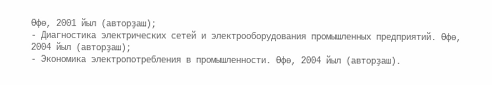Өфө, 2001 йыл (авторҙаш);
- Диагностика электрических сетей и электрооборудования промышленных предприятий. Өфө, 2004 йыл (авторҙаш);
- Экономика электропотребления в промышленности. Өфө, 2004 йыл (авторҙаш).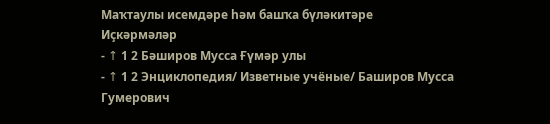Маҡтаулы исемдәре һәм башҡа бүләкитәре
Иҫкәрмәләр
- ↑ 1 2 Бәширов Мусса Ғүмәр улы
- ↑ 1 2 Энциклопедия/ Изветные учёные/ Баширов Мусса Гумерович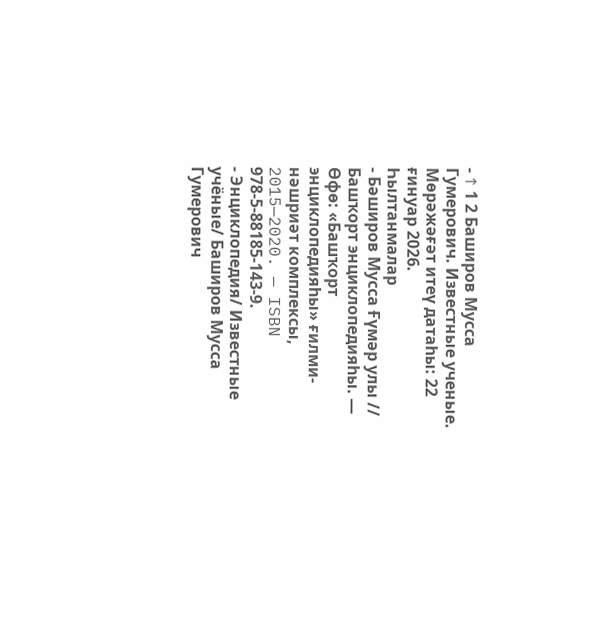- ↑ 1 2 Баширов Мусса Гумерович. Известные ученые. Мөрәжәғәт итеү датаһы: 22 ғинуар 2026.
Һылтанмалар
- Бәширов Мусса Ғүмәр улы // Башҡорт энциклопедияһы. — Өфө: «Башҡорт энциклопедияһы» ғилми-нәшриәт комплексы, 2015—2020. — ISBN 978-5-88185-143-9.
- Энциклопедия/ Известные учёные/ Баширов Мусса Гумерович